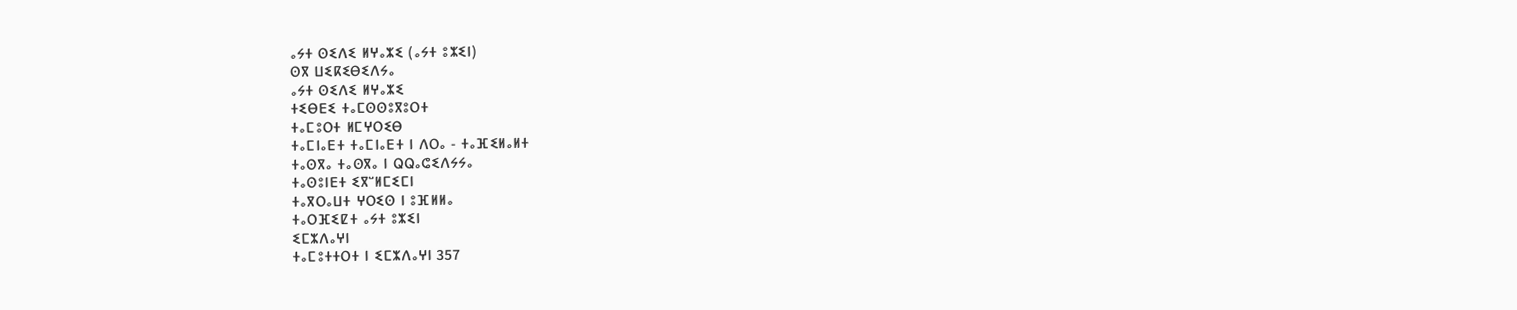ⴰⵢⵜ ⵙⵉⴷⵉ ⵍⵖⴰⵣⵉ (ⴰⵢⵜ ⵓⵣⵉⵏ)
ⵙⴳ ⵡⵉⴽⵉⴱⵉⴷⵢⴰ
ⴰⵢⵜ ⵙⵉⴷⵉ ⵍⵖⴰⵣⵉ
ⵜⵉⴱⴹⵉ ⵜⴰⵎⵙⵙⵓⴳⵓⵔⵜ
ⵜⴰⵎⵓⵔⵜ ⵍⵎⵖⵔⵉⴱ
ⵜⴰⵎⵏⴰⴹⵜ ⵜⴰⵎⵏⴰⴹⵜ ⵏ ⴷⵔⴰ - ⵜⴰⴼⵉⵍⴰⵍⵜ
ⵜⴰⵙⴳⴰ ⵜⴰⵙⴳⴰ ⵏ ⵕⵕⴰⵛⵉⴷⵢⵢⴰ
ⵜⴰⵙⵓⵏⴹⵜ ⵉⴳⵯⵍⵎⵉⵎⵏ
ⵜⴰⴳⵔⴰⵡⵜ ⵖⵔⵉⵙ ⵏ ⵓⴼⵍⵍⴰ
ⵜⴰⵔⴼⵉⵇⵜ ⴰⵢⵜ ⵓⵣⵉⵏ
ⵉⵎⵣⴷⴰⵖⵏ
ⵜⴰⵎⵓⵜⵜⵔⵜ ⵏ ⵉⵎⵣⴷⴰⵖⵏ 357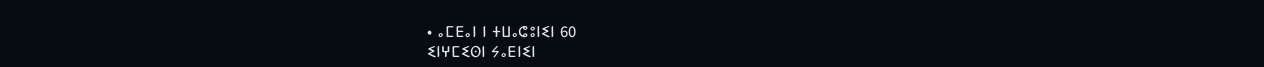• ⴰⵎⴹⴰⵏ ⵏ ⵜⵡⴰⵛⵓⵏⵉⵏ 60
ⵉⵏⵖⵎⵉⵙⵏ ⵢⴰⴹⵏⵉⵏ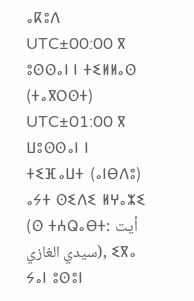ⴰⴽⵓⴷ UTC±00:00 ⴳ ⵓⵙⵙⴰⵏ ⵏ ⵜⵉⵍⵍⴰⵙ (ⵜⴰⴳⵔⵙⵜ)
UTC±01:00 ⴳ ⵡⵓⵙⵙⴰⵏ ⵏ ⵜⵉⴼⴰⵡⵜ (ⴰⵏⴱⴷⵓ)
ⴰⵢⵜ ⵙⵉⴷⵉ ⵍⵖⴰⵣⵉ (ⵙ ⵜⵄⵕⴰⴱⵜ: أيت سيدي الغازي), ⵉⴳⴰ ⵢⴰⵏ ⵓⵙⵓⵏ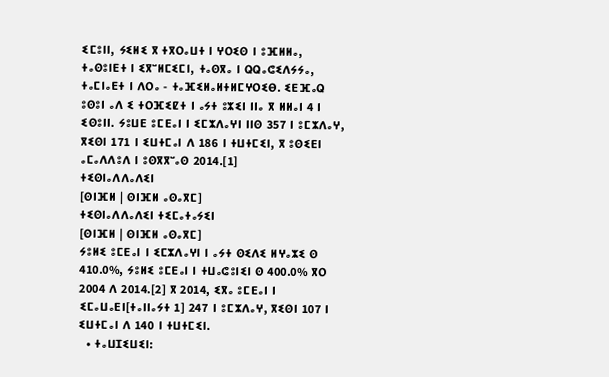ⵉⵎⵓⵏⵏ, ⵢⵉⵍⵉ ⴳ ⵜⴳⵔⴰⵡⵜ ⵏ ⵖⵔⵉⵙ ⵏ ⵓⴼⵍⵍⴰ, ⵜⴰⵙⵓⵏⴹⵜ ⵏ ⵉⴳⵯⵍⵎⵉⵎⵏ, ⵜⴰⵙⴳⴰ ⵏ ⵕⵕⴰⵛⵉⴷⵢⵢⴰ, ⵜⴰⵎⵏⴰⴹⵜ ⵏ ⴷⵔⴰ - ⵜⴰⴼⵉⵍⴰⵍⵜⵍⵎⵖⵔⵉⴱ. ⵉⴹⴼⴰⵕ ⵓⵙⵓⵏ ⴰⴷ ⵉ ⵜⵔⴼⵉⵇⵜ ⵏ ⴰⵢⵜ ⵓⵣⵉⵏ ⵏⵏⴰ ⴳ ⵍⵍⴰⵏ 4 ⵏ ⵉⵙⵓⵏⵏ. ⵢⵓⵡⴹ ⵓⵎⴹⴰⵏ ⵏ ⵉⵎⵣⴷⴰⵖⵏ ⵏⵏⵙ 357 ⵏ ⵓⵎⵣⴷⴰⵖ, ⴳⵉⵙⵏ 171 ⵏ ⵉⵡⵜⵎⴰⵏ ⴷ 186 ⵏ ⵜⵡⵜⵎⵉⵏ, ⴳ ⵓⵙⵉⴹⵏ ⴰⵎⴰⴷⴷⵓⴷ ⵏ ⵓⵙⴳⴳⵯⴰⵙ 2014.[1]
ⵜⵉⵙⵏⴰⴷⴷⴰⴷⵉⵏ
[ⵙⵏⴼⵍ | ⵙⵏⴼⵍ ⴰⵙⴰⴳⵎ]
ⵜⵉⵙⵏⴰⴷⴷⴰⴷⵉⵏ ⵜⵉⵎⴰⵜⴰⵢⵉⵏ
[ⵙⵏⴼⵍ | ⵙⵏⴼⵍ ⴰⵙⴰⴳⵎ]
ⵢⵓⵍⵉ ⵓⵎⴹⴰⵏ ⵏ ⵉⵎⵣⴷⴰⵖⵏ ⵏ ⴰⵢⵜ ⵙⵉⴷⵉ ⵍⵖⴰⵣⵉ ⵙ 410.0%, ⵢⵓⵍⵉ ⵓⵎⴹⴰⵏ ⵏ ⵜⵡⴰⵛⵓⵏⵉⵏ ⵙ 400.0% ⴳⵔ 2004 ⴷ 2014.[2] ⴳ 2014, ⵉⴳⴰ ⵓⵎⴹⴰⵏ ⵏ ⵉⵎⴰⵡⴰⴹⵏ[ⵜⴰⵏⵏⴰⵢⵜ 1] 247 ⵏ ⵓⵎⵣⴷⴰⵖ, ⴳⵉⵙⵏ 107 ⵏ ⵉⵡⵜⵎⴰⵏ ⴷ 140 ⵏ ⵜⵡⵜⵎⵉⵏ.
  • ⵜⴰⵡⵊⵉⵡⵉⵏ: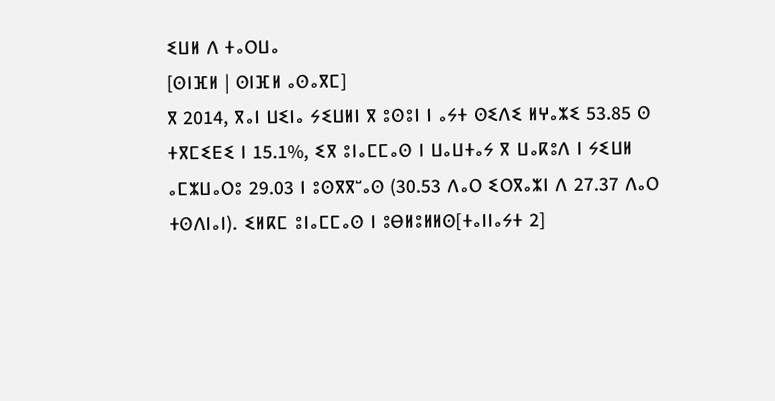ⵉⵡⵍ ⴷ ⵜⴰⵔⵡⴰ
[ⵙⵏⴼⵍ | ⵙⵏⴼⵍ ⴰⵙⴰⴳⵎ]
ⴳ 2014, ⴳⴰⵏ ⵡⵉⵏⴰ ⵢⵉⵡⵍⵏ ⴳ ⵓⵙⵓⵏ ⵏ ⴰⵢⵜ ⵙⵉⴷⵉ ⵍⵖⴰⵣⵉ 53.85 ⵙ ⵜⴳⵎⵉⴹⵉ ⵏ 15.1%, ⵉⴳ ⵓⵏⴰⵎⵎⴰⵙ ⵏ ⵡⴰⵡⵜⴰⵢ ⴳ ⵡⴰⴽⵓⴷ ⵏ ⵢⵉⵡⵍ ⴰⵎⵣⵡⴰⵔⵓ 29.03 ⵏ ⵓⵙⴳⴳⵯⴰⵙ (30.53 ⴷⴰⵔ ⵉⵔⴳⴰⵣⵏ ⴷ 27.37 ⴷⴰⵔ ⵜⵙⴷⵏⴰⵏ). ⵉⵍⴽⵎ ⵓⵏⴰⵎⵎⴰⵙ ⵏ ⵓⴱⵍⵓⵍⵍⵙ[ⵜⴰⵏⵏⴰⵢⵜ 2]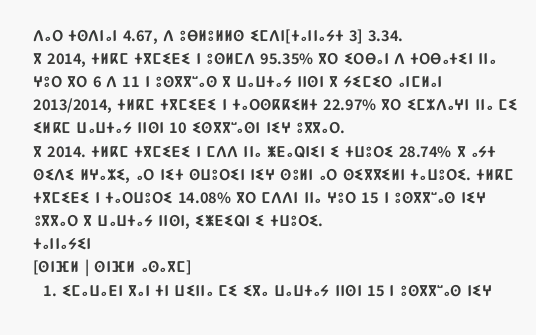ⴷⴰⵔ ⵜⵙⴷⵏⴰⵏ 4.67, ⴷ ⵓⴱⵍⵓⵍⵍⵙ ⵉⵎⴷⵏ[ⵜⴰⵏⵏⴰⵢⵜ 3] 3.34.
ⴳ 2014, ⵜⵍⴽⵎ ⵜⴳⵎⵉⴹⵉ ⵏ ⵓⵙⵍⵎⴷ 95.35% ⴳⵔ ⵉⵔⴱⴰⵏ ⴷ ⵜⵔⴱⴰⵜⵉⵏ ⵏⵏⴰ ⵖⵓⵔ ⴳⵔ 6 ⴷ 11 ⵏ ⵓⵙⴳⴳⵯⴰⵙ ⴳ ⵡⴰⵡⵜⴰⵢ ⵏⵏⵙⵏ ⴳ ⵢⵉⵎⵉⵔ ⴰⵏⵎⵍⴰⵏ 2013/2014, ⵜⵍⴽⵎ ⵜⴳⵎⵉⴹⵉ ⵏ ⵜⴰⵔⵙⴽⴽⵉⵍⵜ 22.97% ⴳⵔ ⵉⵎⵣⴷⴰⵖⵏ ⵏⵏⴰ ⵎⵉ ⵉⵍⴽⵎ ⵡⴰⵡⵜⴰⵢ ⵏⵏⵙⵏ 10 ⵉⵙⴳⴳⵯⴰⵙⵏ ⵏⵉⵖ ⵓⴳⴳⴰⵔ.
ⴳ 2014. ⵜⵍⴽⵎ ⵜⴳⵎⵉⴹⵉ ⵏ ⵎⴷⴷ ⵏⵏⴰ ⵥⴹⴰⵕⵏⵉⵏ ⵉ ⵜⵡⵓⵔⵉ 28.74% ⴳ ⴰⵢⵜ ⵙⵉⴷⵉ ⵍⵖⴰⵣⵉ, ⴰⵔ ⵏⵉⵜ ⵙⵡⵓⵔⵉⵏ ⵏⵉⵖ ⵙⵓⵍⵏ ⴰⵔ ⵙⵉⴳⴳⵉⵍⵏ ⵜⴰⵡⵓⵔⵉ. ⵜⵍⴽⵎ ⵜⴳⵎⵉⴹⵉ ⵏ ⵜⴰⵔⵡⵓⵔⵉ 14.08% ⴳⵔ ⵎⴷⴷⵏ ⵏⵏⴰ ⵖⵓⵔ 15 ⵏ ⵓⵙⴳⴳⵯⴰⵙ ⵏⵉⵖ ⵓⴳⴳⴰⵔ ⴳ ⵡⴰⵡⵜⴰⵢ ⵏⵏⵙⵏ, ⵉⵥⴹⵉⵕⵏ ⵉ ⵜⵡⵓⵔⵉ.
ⵜⴰⵏⵏⴰⵢⵉⵏ
[ⵙⵏⴼⵍ | ⵙⵏⴼⵍ ⴰⵙⴰⴳⵎ]
  1. ⵉⵎⴰⵡⴰⴹⵏ ⴳⴰⵏ ⵜⵏ ⵡⵉⵏⵏⴰ ⵎⵉ ⵉⴳⴰ ⵡⴰⵡⵜⴰⵢ ⵏⵏⵙⵏ 15 ⵏ ⵓⵙⴳⴳⵯⴰⵙ ⵏⵉⵖ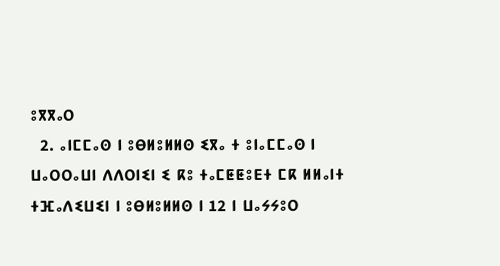ⵓⴳⴳⴰⵔ
  2. ⴰⵏⵎⵎⴰⵙ ⵏ ⵓⴱⵍⵓⵍⵍⵙ ⵉⴳⴰ ⵜ ⵓⵏⴰⵎⵎⴰⵙ ⵏ ⵡⴰⵔⵔⴰⵡⵏ ⴷⴷⵔⵏⵉⵏ ⵉ ⴽⵓ ⵜⴰⵎⵟⵟⵓⴹⵜ ⵎⴽ ⵍⵍⴰⵏⵜ ⵜⴼⴰⴷⵉⵡⵉⵏ ⵏ ⵓⴱⵍⵓⵍⵍⵙ ⵏ 12 ⵏ ⵡⴰⵢⵢⵓⵔ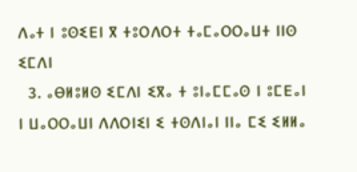ⴷⴰⵜ ⵏ ⵓⵙⵉⴹⵏ ⴳ ⵜⵓⵔⴷⵔⵜ ⵜⴰⵎⴰⵔⵔⴰⵡⵜ ⵏⵏⵙ ⵉⵎⴷⵏ
  3. ⴰⴱⵍⵓⵍⵙ ⵉⵎⴷⵏ ⵉⴳⴰ ⵜ ⵓⵏⴰⵎⵎⴰⵙ ⵏ ⵓⵎⴹⴰⵏ ⵏ ⵡⴰⵔⵔⴰⵡⵏ ⴷⴷⵔⵏⵉⵏ ⵉ ⵜⵙⴷⵏⴰⵏ ⵏⵏⴰ ⵎⵉ ⵉⵍⵍⴰ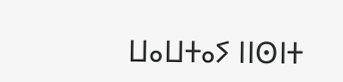ⵡⴰⵡⵜⴰⵢ ⵏⵏⵙⵏⵜ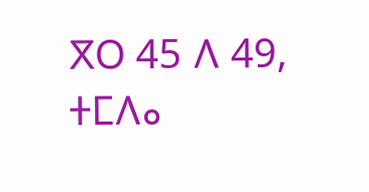ⴳⵔ 45 ⴷ 49, ⵜⵎⴷⴰ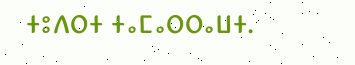ⵜⵓⴷⵔⵜ ⵜⴰⵎⴰⵔⵔⴰⵡⵜ.